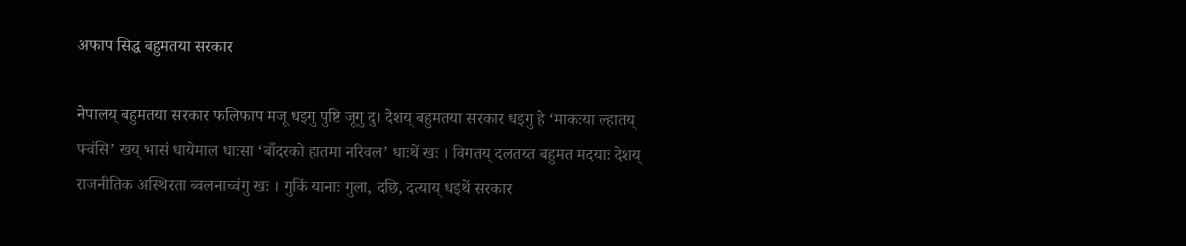अफाप सिद्ध बहुमतया सरकार

नेपालय् बहुमतया सरकार फलिफाप मजू धइगु पुष्टि जूगु दु। देशय् बहुमतया सरकार धइगु हे ‘माकःया ल्हातय् फ्वंसि’ खय् भासं धायेमाल धाःसा ‘बाँदरको हातमा नरिवल’ धाःथें खः । विगतय् दलतय्त बहुमत मदयाः देशय् राजनीतिक अस्थिरता ब्वलनाच्वंगु खः । गुकिं यानाः गुला, दछि, दत्याय् धइथें सरकार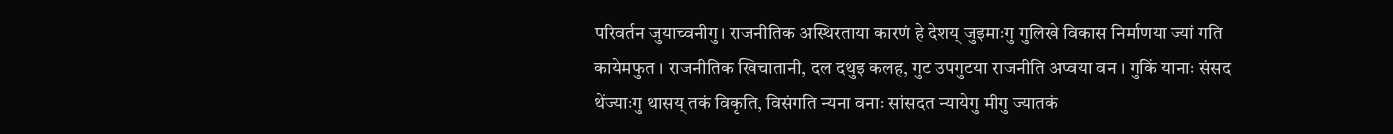परिवर्तन जुयाच्वनीगु। राजनीतिक अस्थिरताया कारणं हे देशय् जुइमाःगु गुलिखे विकास निर्माणया ज्यां गति कायेमफुत । राजनीतिक खिचातानी, दल दथुइ कलह, गुट उपगुटया राजनीति अप्वया वन । गुकिं यानाः संसद थेंज्याःगु थासय् तकं विकृति, विसंगति न्यना वनाः सांसदत न्यायेगु मीगु ज्यातकं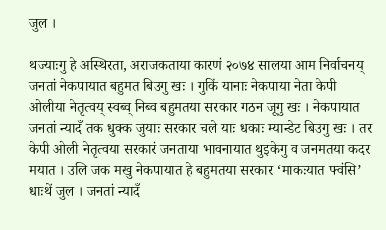जुल ।

थज्याःगु हे अस्थिरता, अराजकताया कारणं २०७४ सालया आम निर्वाचनय् जनतां नेकपायात बहुमत बिउगु खः । गुकिं यानाः नेकपाया नेता केपी ओलीया नेतृत्वय् स्वब्व् निब्व बहुमतया सरकार गठन जूगु खः । नेकपायात जनतां न्यादँ तक धुक्क जुयाः सरकार चले याः धकाः म्यान्डेट बिउगु खः । तर केपी ओली नेतृत्वया सरकारं जनताया भावनायात थुइकेगु व जनमतया कदर मयात । उलि जक मखु नेकपायात हे बहुमतया सरकार ‘माकःयात फ्वंसि’ धाःथें जुल । जनतां न्यादँ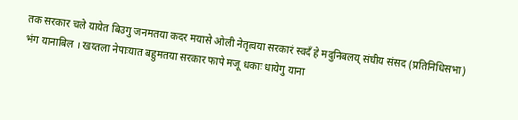तक सरकार चले यायेत बिउगु जनमतया कदर मयासे ओली नेतृत्वया सरकारं स्वदँ हे मदुनिबलय् संघीय संसद (प्रतिनिधिसभा) भंग यानाबिल । खय्तला नेपाःयात बहुमतया सरकार फापे मजू धकाः धायेगु याना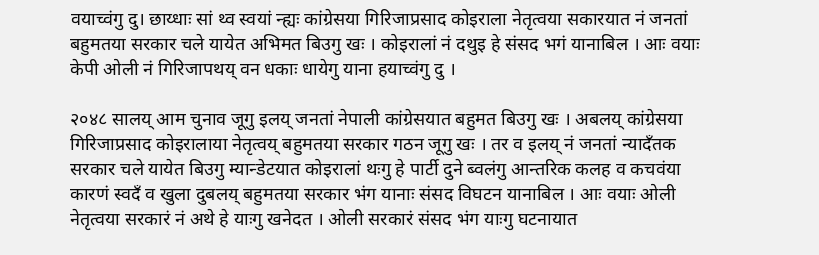वयाच्वंगु दु। छाय्धाः सां थ्व स्वयां न्ह्यः कांग्रेसया गिरिजाप्रसाद कोइराला नेतृत्वया सकारयात नं जनतां बहुमतया सरकार चले यायेत अभिमत बिउगु खः । कोइरालां नं दथुइ हे संसद भगं यानाबिल । आः वयाः केपी ओली नं गिरिजापथय् वन धकाः धायेगु याना हयाच्वंगु दु ।

२०४८ सालय् आम चुनाव जूगु इलय् जनतां नेपाली कांग्रेसयात बहुमत बिउगु खः । अबलय् कांग्रेसया गिरिजाप्रसाद कोइरालाया नेतृत्वय् बहुमतया सरकार गठन जूगु खः । तर व इलय् नं जनतां न्यादँतक सरकार चले यायेत बिउगु म्यान्डेटयात कोइरालां थःगु हे पार्टी दुने ब्वलंगु आन्तरिक कलह व कचवंया कारणं स्वदँ व खुला दुबलय् बहुमतया सरकार भंग यानाः संसद विघटन यानाबिल । आः वयाः ओली नेतृत्वया सरकारं नं अथे हे याःगु खनेदत । ओली सरकारं संसद भंग याःगु घटनायात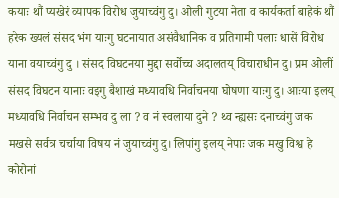कयाः थौं प्यखेरं व्यापक विरोध जुयाच्वंगु दु। ओली गुटया नेता व कार्यकर्ता बाहेकं थौं हरेक ख्यलं संसद भंग याःगु घटनायात असंवैधानिक व प्रतिगामी पलाः धासें विरोध याना वयाच्वंगु दु । संसद विघटनया मुद्दा सर्वोच्च अदालतय् विचाराधीन दु। प्रम ओलीं संसद विघटन यानाः वइगु बैशाखं मध्यावधि निर्वाचनया घोषणा याःगु दु। आःया इलय् मध्यावधि निर्वाचन सम्भव दु ला ? व नं स्वलाया दुने ? थ्व न्ह्यसः दनाच्वंगु जक मखसे सर्वत्र चर्चाया विषय नं जुयाच्वंगु दु। लिपांगु इलय् नेपाः जक मखु विश्व हे कोरोनां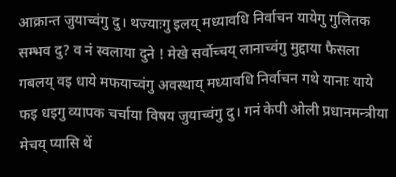आक्रान्त जुयाच्वंगु दु। थज्याःगु इलय् मध्यावधि निर्वाचन यायेगु गुलितक सम्भव दु? व नं स्वलाया दुने ! मेखे सर्वोच्चय् लानाच्वंगु मुद्दाया फैसला गबलय् वइ धाये मफयाच्वंगु अवस्थाय् मध्यावधि निर्वाचन गथे यानाः याये फइ धइगु व्यापक चर्चाया विषय जुयाच्वंगु दु। गनं केपी ओली प्रधानमन्त्रीया मेचय् प्यासि थें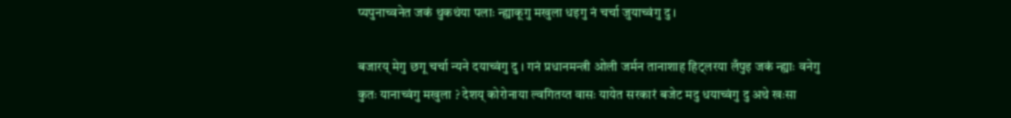प्यपुनाच्वनेत जकं थुकथंया पलाः न्ह्याकूगु मखुला धइगु नं चर्चा जुयाच्वंगु दु ।

बजारय् मेगु छगू चर्चा न्यने दयाच्वंगु दु । गनं प्रधानमन्त्री ओली जर्मन तानाशाह हिट्लरया लँपुइ जकं न्ह्याः वनेगु कुतः यानाच्वंगु मखुला ? देशय् कोरोनाया ल्वगितय्त वासः यायेत सरकारं बजेट मदु धयाच्वंगु दु अथे खःसा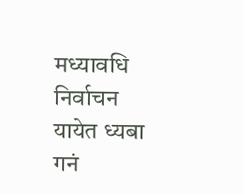मध्यावधि निर्वाचन यायेत ध्यबा गनं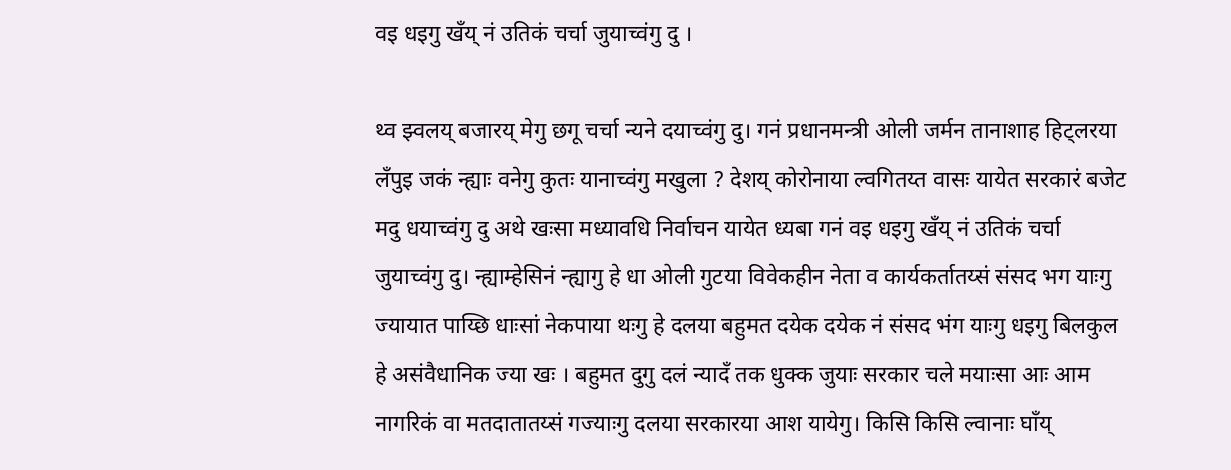वइ धइगु खँय् नं उतिकं चर्चा जुयाच्वंगु दु ।

थ्व झ्वलय् बजारय् मेगु छगू चर्चा न्यने दयाच्वंगु दु। गनं प्रधानमन्त्री ओली जर्मन तानाशाह हिट्लरया लँपुइ जकं न्ह्याः वनेगु कुतः यानाच्वंगु मखुला ? देशय् कोरोनाया ल्वगितय्त वासः यायेत सरकारं बजेट मदु धयाच्वंगु दु अथे खःसा मध्यावधि निर्वाचन यायेत ध्यबा गनं वइ धइगु खँय् नं उतिकं चर्चा जुयाच्वंगु दु। न्ह्याम्हेसिनं न्ह्यागु हे धा ओली गुटया विवेकहीन नेता व कार्यकर्तातय्सं संसद भग याःगु ज्यायात पाय्छि धाःसां नेकपाया थःगु हे दलया बहुमत दयेक दयेक नं संसद भंग याःगु धइगु बिलकुल हे असंवैधानिक ज्या खः । बहुमत दुगु दलं न्यादँ तक धुक्क जुयाः सरकार चले मयाःसा आः आम नागरिकं वा मतदातातय्सं गज्याःगु दलया सरकारया आश यायेगु। किसि किसि ल्वानाः घाँय्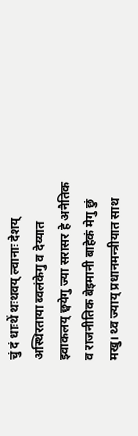चुं दं धाःथें थःथवय् ल्वानाः देशय् अस्थिरताया ब्वलंकेगु व देय्यात झ्वाकलय् छ्वयेगु ज्या सरासर हे अनैतिक व राजनीतिक बेइमानी बाहेकं मेगु छुं मखु। थ्व ज्याय् प्रधानमन्त्रीयात साथ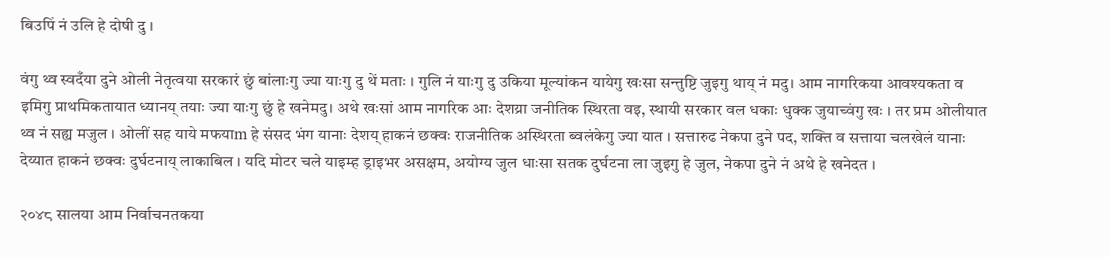बिउपिं नं उलि हे दोषी दु ।

वंगु थ्व स्वदँया दुने ओली नेतृत्वया सरकारं छुं बांलाःगु ज्या याःगु दु थें मताः । गुलि नं याःगु दु उकिया मूल्यांकन यायेगु खःसा सन्तुष्टि जुइगु थाय् नं मदु। आम नागरिकया आवश्यकता व इमिगु प्राथमिकतायात ध्यानय् तयाः ज्या याःगु छुं हे खनेमदु। अथे खःसां आम नागरिक आः देशय्रा जनीतिक स्थिरता वइ, स्थायी सरकार वल धकाः धुक्क जुयाच्वंगु खः । तर प्रम ओलीयात थ्व नं सह्य मजुल । ओलीं सह याये मफयाm हे संसद भंग यानाः देशय् हाकनं छक्वः राजनीतिक अस्थिरता ब्वलंकेगु ज्या यात । सत्तारुढ नेकपा दुने पद, शक्ति व सत्ताया चलखेलं यानाः देय्यात हाकनं छक्वः दुर्घटनाय् लाकाबिल । यदि मोटर चले याइम्ह ड्राइभर असक्षम, अयोग्य जुल धाःसा सतक दुर्घटना ला जुइगु हे जुल, नेकपा दुने नं अथे हे खनेदत ।

२०४८ सालया आम निर्वाचनतकया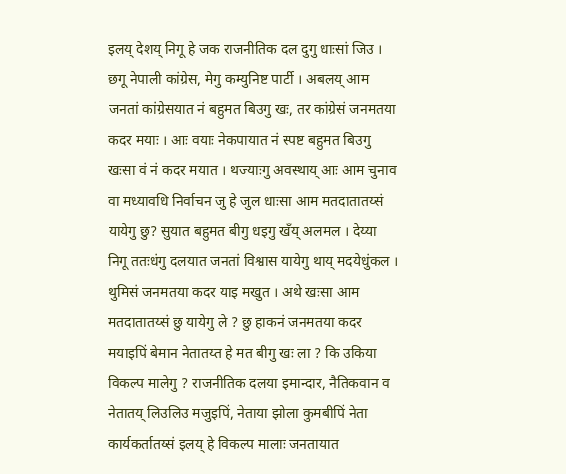इलय् देशय् निगू हे जक राजनीतिक दल दुगु धाःसां जिउ । छगू नेपाली कांग्रेस, मेगु कम्युनिष्ट पार्टी । अबलय् आम जनतां कांग्रेसयात नं बहुमत बिउगु खः, तर कांग्रेसं जनमतया कदर मयाः । आः वयाः नेकपायात नं स्पष्ट बहुमत बिउगु खःसा वं नं कदर मयात । थज्याःगु अवस्थाय् आः आम चुनाव वा मध्यावधि निर्वाचन जु हे जुल धाःसा आम मतदातातय्सं यायेगु छु? सुयात बहुमत बीगु धइगु खँय् अलमल । देय्या निगू ततःधंगु दलयात जनतां विश्वास यायेगु थाय् मदयेधुंकल । थुमिसं जनमतया कदर याइ मखुत । अथे खःसा आम मतदातातय्सं छु यायेगु ले ? छु हाकनं जनमतया कदर मयाइपिं बेमान नेतातय्त हे मत बीगु खः ला ? कि उकिया विकल्प मालेगु ? राजनीतिक दलया इमान्दार, नैतिकवान व नेतातय् लिउलिउ मजुइपिं, नेताया झोला कुमबीपिं नेता कार्यकर्तातय्सं इलय् हे विकल्प मालाः जनतायात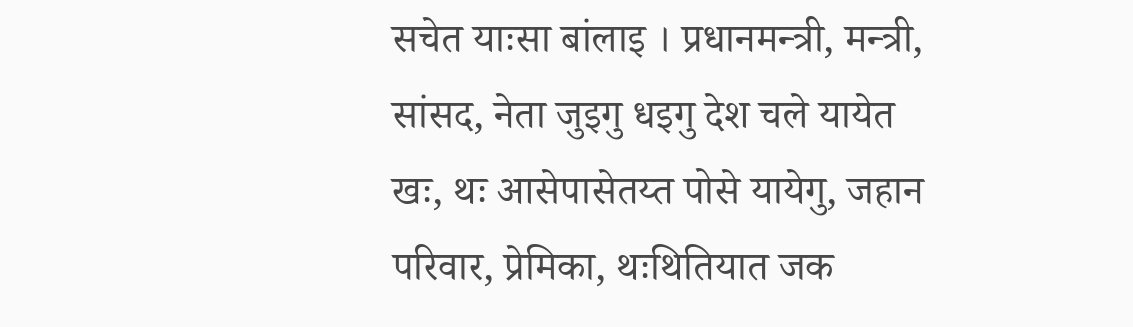सचेत याःसा बांलाइ । प्रधानमन्त्री, मन्त्री, सांसद, नेता जुइगु धइगु देश चले यायेत खः, थः आसेपासेतय्त पोसे यायेगु, जहान परिवार, प्रेमिका, थःथितियात जक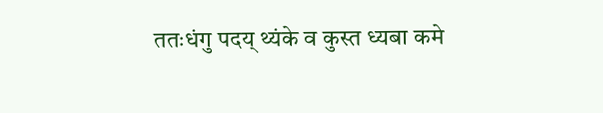ततःधंगु पदय् थ्यंके व कुस्त ध्यबा कमे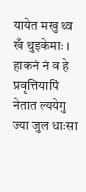यायेत मखु थ्व खँ थुइकेमाः । हाकनं नं व हे प्रवृत्तियापिं नेतात ल्ययेगु ज्या जुल धाःसा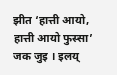झीत ‘हात्ती आयो, हात्ती आयो फुस्सा’ जक जुइ । इलय्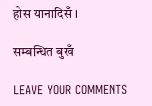होस यानादिसँ ।

सम्बन्धित बुखँ

LEAVE YOUR COMMENTS